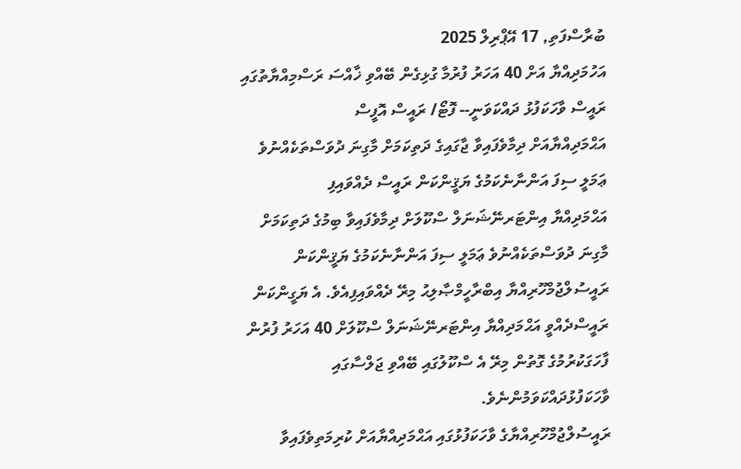ބުރާސްފަތި, 17 އޭޕްރިލް 2025
އަހުމަދިއްޔާ އަށް 40 އަހަރު ފުރުމާ ގުޅިގެން ބޭއްވި ޚާއްސަ ރަސްމިއްޔާތުގައި ރައީސް ވާހަކަފުޅު ދައްކަވަނީ-- ފޮޓޯ/ ރައީސް އޮފީސް
އަޙްމަދިއްޔާއަށް ދިމާވެފައިވާ ޖާގައިގެ ދަތިކަމަށް މާގިނަ ދުވަސްތަކެއްނުވެ ޢަމަލީ ސިފަ އަންނާނެކަމުގެ ޔަޤީންކަން ރައީސް ދެއްވައިފި
އަޙްމަދިއްޔާ އިންޓަރނޭޝަނަލް ސްކޫލަށް ދިމާވެފައިވާ ބިމުގެ ދަތިކަމަށް މާގިނަ ދުވަސްތަކެއްނުވެ ޢަމަލީ ސިފަ އަންނާނެކަމުގެ ޔަޤީންކަން ރައީސުލްޖުމްހޫރިއްޔާ އިބްރާހީމްޞާލިޙު މިރޭ ދެއްވައިފިއެވެ. އެ ޔަގީންކަން ރައީސްދެއްވީ އަޙްމަދިއްޔާ އިންޓަރނޭޝަނަލް ސްކޫލަށް 40 އަހަރު ފުރުން ފާހަގަކުރުމުގެ ގޮތުން މިރޭ އެ ސްކޫލުގައި ބޭއްވި ޖަލްސާގައި ވާހަކަފުޅުދައްކަވަމުންނެވެ.
ރައީސުލްޖުމްހޫރިއްޔާގެ ވާހަކަފުޅުގައި އަޙްމަދިއްޔާއަށް ކުރިމަތިވެފައިވާ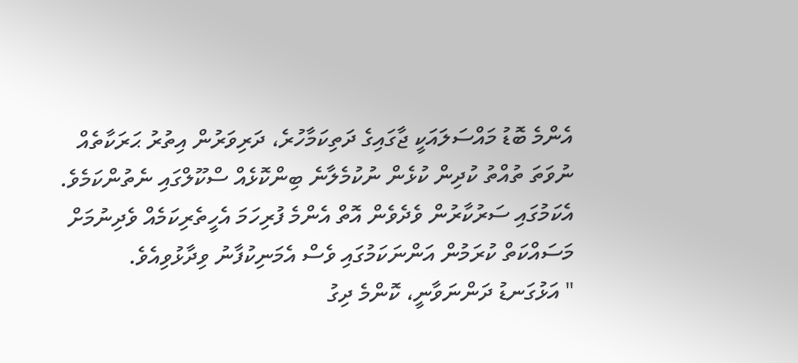އެންމެ ބޮޑު މައްސަލައަކީ ޖާގައިގެ ދަތިކަމާހުރެ، ދަރިވަރުން އިތުރު ޙަރަކާތެއް ނުވަތަ ތުއްތު ކުދިން ކުޅެން ނުކުމެލާނެ ބިންކޮޅެއް ސްކޫލްގައި ނެތުންކަމެވެ. އެކަމުގައި ސަރުކާރުން ވެދެވެން އޮތް އެންމެ ފުރިހަމަ އެހީތެރިކަމެއް ވެދިނުމަށް މަސައްކަތް ކުރަމުން އަންނަކަމުގައި ވެސް އެމަނިކުފާނު ވިދާޅުވިއެވެ.
" އަޅުގަނޑު ދަންނަވާނީ، ކޮންމެ ދިގު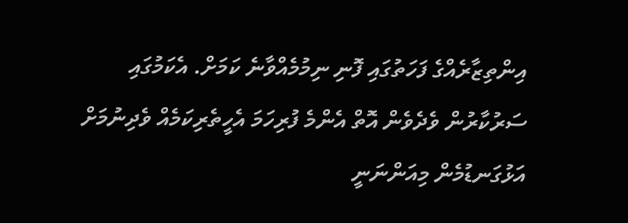އިންތިޒާރެއްގެ ފަހަތުގައި ފޮނި ނިމުމެއްވާނެ ކަމަށް. އެކަމުގައި ސަރުކާރުން ވެދެވެން އޮތް އެންމެ ފުރިހަމަ އެހީތެރިކަމެއް ވެދިނުމަށް އަޅުގަނޑުމެން މިއަންނަނީ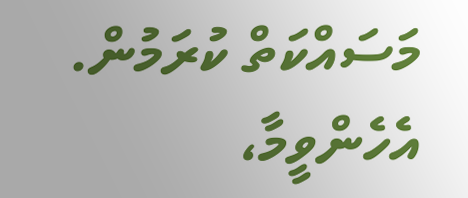މަސައްކަތް ކުރަމުން. އެހެންވީމާ،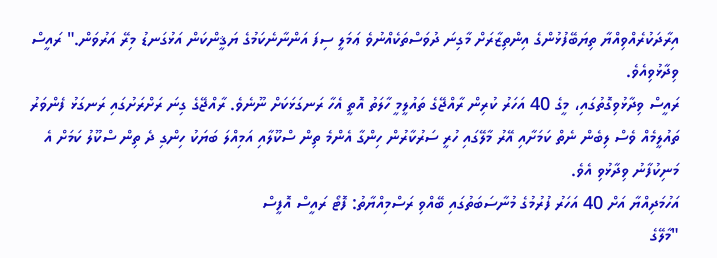އިރާދަކުރެއްވިއްޔާ ތިޔަބޭފުޅުންގެ އިންތިޒާރަށް މާގިނަ ދުވަސްތަކެއްނުވެ ޢަމަލީ ސިފަ އަންނާނެކަމުގެ ޔަޤީންކަން އަޅުގަނޑު މިރޭ އަރުވަން." ރައީސް ވިދާޅުވިއެވެ.
ރައީސް ވިދާޅުވިގޮތުގައި، މީގެ 40 އަހަރު ކުރިން ރާއްޖޭގެ ތައުލީމީ ހާލަތު އޮތީ އެހާ ރަނގަޅަކަށް ނޫނެވެ. ރާއްޖޭގެ ގިނަ ރަށްރަށުގައި ރަނގަޅު ފެންވަރު ތައުލީމެއް ވެސް ލިބެން ނެތް ކަމަށާއި އޭރު މާލޭގައި ހުރީ ސަރުކާރުން ހިންގާ އެންމެ ތިން ސްކޫލާއި އަމިއްލަ ބަޔަކު ހިންގި ދެ ތިން ސްކޫލު ކަމަށް އެ މަނިކުފާނު ވިދާޅުވި އެވެ.
އަހުމަދިއްޔާ އަށް 40 އަހަރު ފުރުމުގެ މުނާސަބަތުގައި ބޭއްވި ރަސްމިއްޔާތު: ފޮޓޯ ރައީސް އޮފީސް
"މާލޭގެ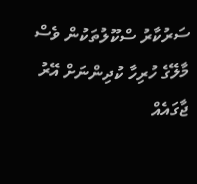ސަރުކާރު ސްކޫލުތަކުން ވެސް މާލޭގެ ހުރިހާ ކުދިންނަށް އޭރު ޖާގައެއް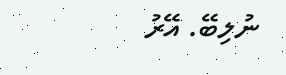ނުލިބޭ. އޭރު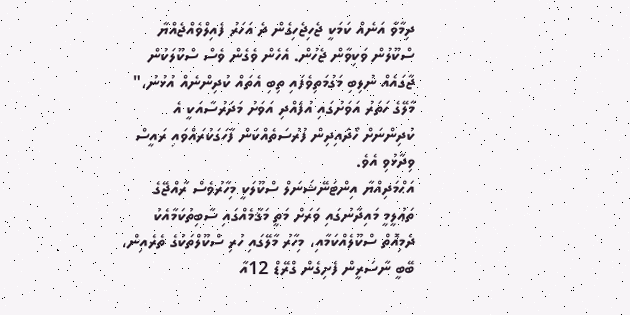ދިމާވާ އަނެއް ކަމަކީ ޖެހިޖެހިގެން ދެ އަހަރު ފެއިލްވެއްޖެއްޔާ ސްކޫލުން ވަކިވާން ޖެހުން. އެހެން ވެގެން ވެސް ސްކޫލަކުން ޖާގައެއް ނުލިބި މަގުމަތިވެފައި ތިބި އެތައް ކުދިންނެއް އުޅުނު،" މާލޭގެ ހަތަރު އަވަށުގައި އުފެއްދި އަވަށު މަދަރުސާއަކީ އެ ކުދިންނަށް ހޯދައިދިން ފުރުސަތެއްކަން ފާހަގަކުރައްވައި ރައީސް ވިދާޅުވި އެވެ.
އަޙްމަދިއްޔާ އިންޓަނޭޝަނަލް ސްކޫލަކީ މިހާރުވެސް ރާއްޖޭގެ ތަޢުލީމީ މައިދާނުގައި ވަރަށް މަތީ މަޤާމެއްގައި ސާބިތުކަމާއެކު ދެމިއޮތް ސްކޫލެއްކަމާއި، މިހާރު މާލޭގައި ހުރި ސްކޫލްތަކުގެ ތެރެއިން، ބޭބީ ނާސަރީން ފެށިގެން ގްރޭޑް 12އާ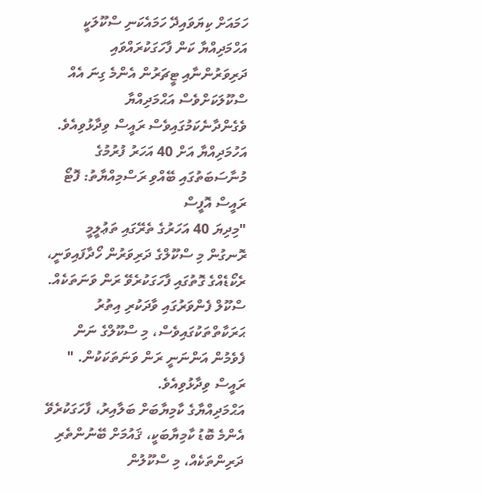ހަމައަށް ކިޔަވައިދޭ ހަމައެކަނި ސްކޫލަކީ އަހްމަދިއްޔާ ކަން ފާހަގަކުރައްވައި ދަރިވަރުންނާއި ޓީޗަރުން އެންމެ ގިނަ އެއް ސްކޫލަކަށްވެސް އަޙްމަދިއްޔާ ވެގެންދާނެކަމުގައިވެސް ރައީސް ވިދާޅުވިއެވެ.
އަހުމަދިއްޔާ އަށް 40 އަހަރު ފުރުމުގެ މުނާސަބަތުގައި ބޭއްވި ރަސްމިއްޔާތު: ފޮޓޯ ރައީސް އޮފީސް
"މިދިޔަ 40 އަހަރުގެ ތެރޭގައި ތަޢުލީމީ ރޮނގުން މި ސްކޫލްގެ ދަރިވަރުން ހޯދާފައިވަނީ، ރެކޯޑެއްގެ ގޮތުގައި ފާހަގަކުރެވޭ ރަން ވަނަތަކެއް. ސްކޫލް ފެންވަރުގައި ވާދަކުރި އިތުރު ޙަރަކާތްތަކުގައިވެސް، މި ސްކޫލްގެ ނަން ފެވެމުން އަންނަނީ ރަން ވަނަތަކަކުން. " ރައީސް ވިދާޅުވިއެވެ.
އަޙްމަދިއްޔާގެ ކާމިޔާބަށް ބަލާއިރު، ފާހަގަކުރެވޭ އެންމެ ބޮޑު ކާމިޔާބަކީ، ޤައުމަށް ބޭނުންތެރި ދަރިންތަކެއް، މި ސްކޫލުން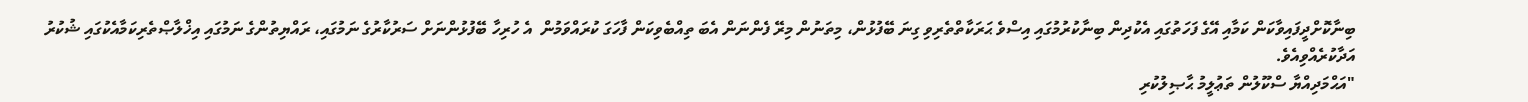ބިނާކޮށްދީފައިވާކަން ކަމާއި އޭގެ ފަހަތުގައި އެކުދިން ބިނާކުރުމުގައި އިސްވެ ޙަރަކާތްތެރިވި ގިނަ ބޭފުޅުން، މިތަނުން މިރޭ ފެންނަން އެބަ ތިއްބެވިކަން ފާހަގަ ކުރައްވަމުން  އެ ހުރިހާ ބޭފުޅުންނަށް ސަރުކާރުގެ ނަމުގައި، ރައްޔިތުންގެ ނަމުގައި އިޚްލާޞްތެރިކަމާއެކުގައި ޝުކުރު އަދާކުރެއްވިއެވެ.
"އަޙްމަދިއްޔާ ސްކޫލުން ތަޢުލީމު ޙާޞިލުކުރި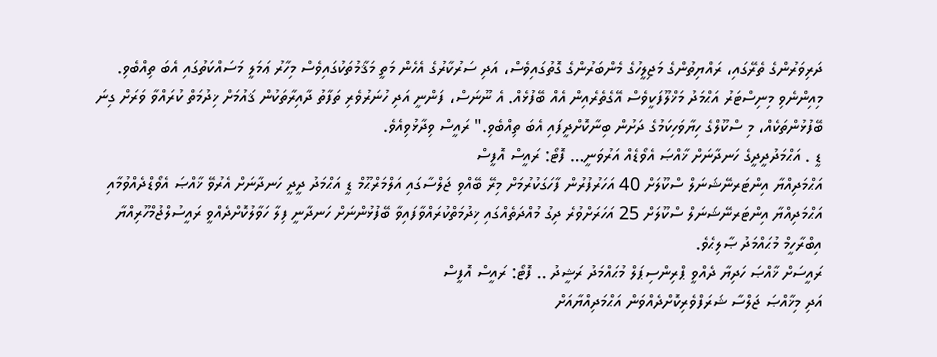ދަރިވަރުންގެ ތެރޭގައި، ރައްޔިތުންގެ މަޖިލީހުގެ މެންބަރުންގެ ގޮތުގައިވެސް، އަދި ސަރުކާރުގެ އެހެން މަތީ މަޤާމުތަކުގައިވެސް މިހާރު ޢަމަލީ މަސައްކަތުގައި އެބަ ތިއްބެވި. މިއިންނެވި މިނިސްޓަރު އަޙްމަދު މަޚްލޫފަކީވެސް އޭގެތެރެއިން އެއް ބޭފުޅެއް. އެ ނޫނަސް، ފަންނީ އަދި ހުނަރުވެރި ތަފާތު ދާއިރާތަކުން ޤައުމަށް ޚިދުމަތް ކުރައްވާ ވަރަށް ގިނަ ބޭފުޅުންތަކެއް، މި ސްކޫލްގެ ހިޔާވަހިކަމުގެ ދަށުން ބިނާކޮށްދީފައި އެބަ ތިއްބެވި." ރައީސް ވިދާޅުވިއެވެ.
ޑީ . އަޙްމަދުދީދީގެ ހަނދާނަށް ޚާއްޞަ އެވޯޑެއް އަރުވަނީ… ފޮޓޯ: ރައީސް އޮފީސް
އަޙްމަދިއްޔާ އިންޓަރނޭޝަނަލް ސްކޫލަށް 40 އަހަރުފުރުން ފާހަގަކުރުމަށް މިރޭ ބޭއްވި ޖަލްސާގައި އަލްމަރްޙޫމް ޑީ އަޙްމަދު ދީދީ ހަނދާނަށް އެރުވޭ ޚާއްޞަ އެވޯޑްދެއްވުމާއި އަޙްމަދިއްޔާ އިންޓަރނޭޝަނަލް ސްކޫލަށް 25 އަހަރަށްވުރެ ދިގު މުއްދަތެއްގައި ޚިދުމަތްކުރައްވާފައިވާ ބޭފުޅުންނަށް ހަނދާނީ ފިލާ ހަވާލުކޮށްދެއްވީ ރައީސުލްޖުމްހޫރިއްޔާ އިބްރާހީމް މުޙައްމަދު ޞާލިޙެވެ.
ރައީސަށް ޚާއްޞަ ހަދިޔާ ދެއްވީ ޕްރިންސިޕަލް މުޙައްމަދު ރަޝީދު .. ފޮޓޯ: ރައީސް އޮފީސް
އަދި މިޚާއްޞަ ޖަލްސާ ޝަރަފްވެރިކޮށްދެއްވަން އަޙްމަދިއްޔާއަށް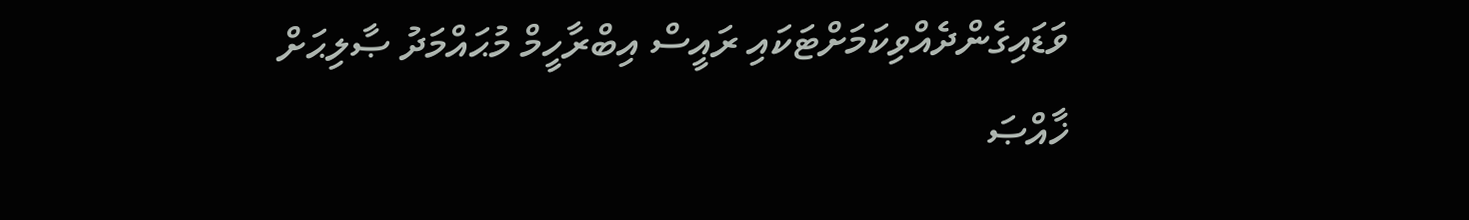ވަޑައިގެންދެއްވިކަމަށްޓަކައި ރައީސް އިބްރާހީމް މުޙައްމަދު ޞާލިޙަށް ޚާއްޞަ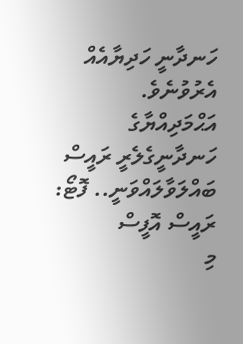ހަނދާނީ ހަދިޔާއެއް އެރުވުނެވެ.
އަޙްމަދިއްޔާގެ ހަނދާނީގެލެރީ ރައީސް ބައްލަވާލައްވަނީ.. ފޮޓޯ: ރައީސް އޮފީސް
މި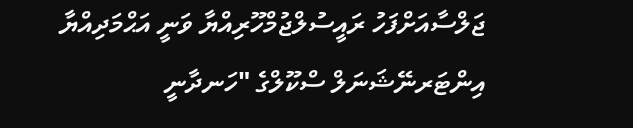ޖަލްސާއަށްފަހު ރައީސުލްޖުމްހޫރިއްޔާ ވަނީ އަޙްމަދިއްޔާ އިންޓަރނޭޝަނަލް ސްކޫލްގެ "ހަނދާނީ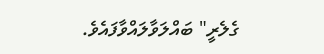ގެލެރީ" ބައްލަވާލައްވާފައެވެ.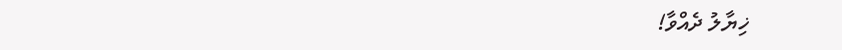ޚިޔާލު ދެއްވާ!